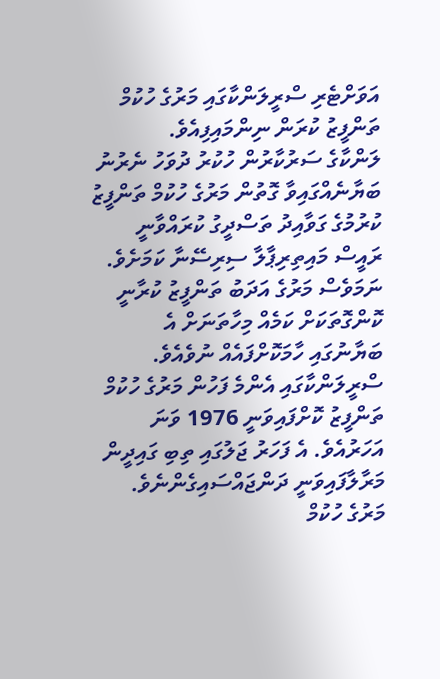އަވަށްޓެރި ސްރީލަންކާގައި މަރުގެ ހުކުމް ތަންފީޒު ކުރަން ނިންމައިފިއެވެ.
ލަންކާގެ ސަރުކާރުން ހުކުރު ދުވަހު ނެރުނު ބަޔާނެއްގައިވާ ގޮތުން މަރުގެ ހުކުމް ތަންފީޒު ކުރުމުގެ ގަވާއިދު ތަސްދީގު ކުރައްވާނީ ރައީސް މައިތިރިޕާލާ ސިރިސޭނާ ކަމަށެވެ. ނަމަވެސް މަރުގެ އަދަބު ތަންފީޒު ކުރާނީ ކޮންގޮތަކަށް ކަމެއް މިހާތަނަށް އެ ބަޔާނުގައި ހާމަކޮށްފައެއް ނުވެއެވެ.
ސްރީލަންކާގައި އެންމެ ފަހުން މަރުގެ ހުކުމް ތަންފީޒު ކޮށްފައިވަނީ 1976 ވަނަ އަހަރުއެވެ. އެ ފަހަރު ޖަލުގައި ތިބި ގައިދީން މަރާލާފައިވަނީ ދަންޖައްސައިގެންނެވެ.
މަރުގެ ހުކުމް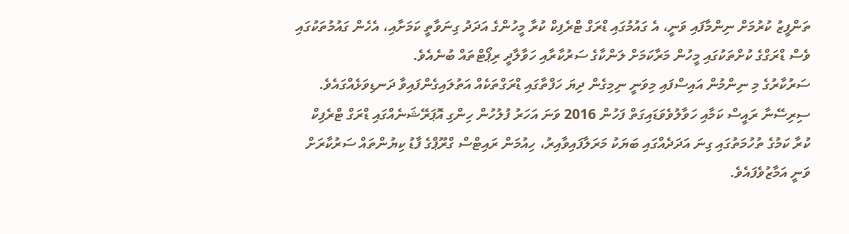ތަންފީޒު ކުރުމަށް ނިންމާފައި ވަނީ، އެ ގައުމުގައި ޑްރަގް ޓްރެފިކް ކުރާ މީހުންގެ އަދަދު ގިނަވާތީ ކަމަށާއި، އެހެން ގައުމުތަކުގައި ވެސް ޑްރަގްގެ ކުށްތަކުގައި މީހުން މަރާކަމަށް ލަންކާގެ ސަރުކާރާއި ހަވާލާދީ ރިޕޯޓްތައް ބުނެއެވެ.
ސަރުކާރުގެ މި ނިންމުން އައިސްފައި މިވަނީ ނިމިގެން ދިޔަ ހަފްތާގައި ޑްރަގްތަކެއް އަތުލައިގެންފައިވާ ދަނޑިވަޅެއްގައެވެ. ސިރިސޭނާ ރައީސް ކަމާއި ހަވާލުވެވަޑައިގަތް ފަހުން 2016 ވަނަ އަހަރު ފުލުހުން ހިންގި އޮޕަރޭޝަނެއްގައި ޑްރަގް ޓްރެފިކް ކުރާ ކަމުގެ ތުހުމަތުގައި ގިނަ އަދަދެއްގައި ބަޔަކު މަރަލާފައިވާއިރު، ހިއުމަން ރައިޓްސް ގްރޫޕްގެ ފާޑު ކިޔުންތައް ސަރުކާރަށް ވަނީ އަމާޒުވެފައެވެ.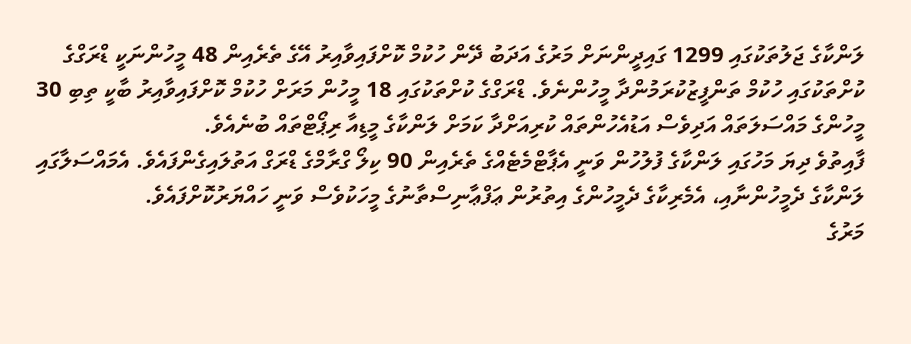ލަންކާގެ ޖަލުތަކުގައި 1299 ގައިދީންނަށް މަރުގެ އަދަބު ދޭން ހުކުމް ކޮށްފައިވާއިރު އޭގެ ތެރެއިން 48 މީހުންނަކީ ޑްރަގްގެ ކުށްތަކުގައި ހުކުމް ތަންފީޒުކުރަމުންދާ މީހުންނެވެ. ޑްރަގްގެ ކުށްތަކުގައި 18 މީހުން މަރަށް ހުކުމް ކޮށްފައިވާއިރު ބާކީ ތިބި 30 މީހުންގެ މައްސަލަތައް އަދިވެސް އަޑުއެހުންތައް ކުރިއަށްދާ ކަމަށް ލަންކާގެ މީޑިއާ ރިޕޯޓްތައް ބުނެއެވެ.
ފާއިތުވެ ދިޔަ މަހުގައި ލަންކާގެ ފުލުހުން ވަނީ އެޕާޓްމެޓެއްގެ ތެރެއިން 90 ކިލޯ ގްރާމްގެ ޑްރަގް އަތުލައިގެންފައެވެ. އެމައްސަލާގައި ލަންކާގެ ދެމީހުންނާއި، އެމެރިކާގެ ދެމީހުންގެ އިތުރުން ޢަފްޢާނިސްތާނުގެ މީހަކުވެސް ވަނީ ހައްޔަރުކޮށްފައެވެ.
މަރުގެ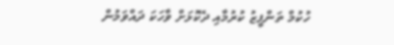ހުކުމް ތަންފީޒު ކުރުމާއި ދެކޮޅަށް ވާހަކަ ދައްވަމުން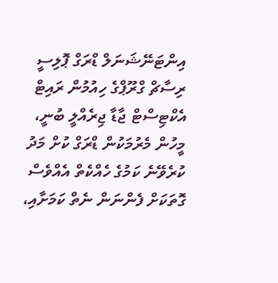އިންޓަނޭޝަނަލް ޑްރަގް ޕޮލިސީ ރިސާޗް ގްރޫޕްގެ ހިއުމުން ރައިޓް އެކްޓިސްޓް ޖާޑާ ޖިރެއްލީ ބުނީ، މީހުން މެރުމަކުން ޑްރަގް ކުށް މަދު ކުރެވޭނެ ކަމުގެ ހެއްކެތް އެއްވެސް ގޮތަކަށް ފެންނަން ނެތް ކަމަށާއި،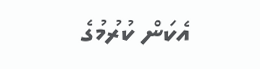އެކަން ކުރުމުގެ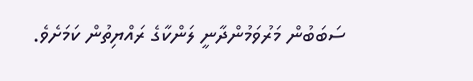ސަބަބުން މަރުވަމުންދާނީ ލަންކާގެ ރައްޔިތުން ކަމަށެވެ.